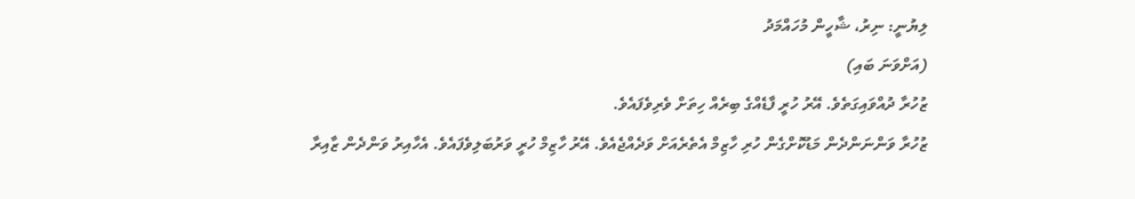ލިޔުނީ: ނިރު، ޝާހީން މުހައްމަދު
(އަށްވަނަ ބައި)
ޒުހުރާ ދުއްވައިގަތެވެ. އޭރު ހުރީ ފާޑެއްގެ ބިރެއް ހިތަށް ވެރިވެފައެވެ.
ޒުހުރާ ވަންނަންދެން މަޑުކޮށްގެން ހުރި ހާޒިމް އެތެރެއަށް ވަދެއްޖެއެވެ. އޭރު ހާޒިމް ހުރީ ވަރުބަލިވެފައެވެ. އެހާއިރު ވަންދެން ޒާއިރާ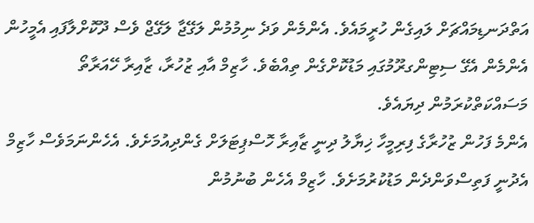އަތްދަނޑިމައްޗަށް ލައިގެން ހުރީމައެވެ. އެންމެން ވަދެ ނިމުމުން ލަގޭޖާ ލަގޭޖް ވެސް ދޫކޮށްލާފައި އެމީހުން އެންމެން އެގޭ ސިޓިންގރޫމުގައި މަޑުކޮށްގެން ތިއްބެވެ. ހާޒިމް އާއި ޒުހުރާ، ޒާއިރާ ހޭއަރާތޯ މަސައްކަތްކުރަމުން ދިޔައެވެ.
އެންމެ ފަހުން ޒުހުރާގެ ފިރިމީހާ ޚިޔާލު ދިނީ ޒާއިރާ ހޮސްޕިޓަލަށް ގެންދިއުމަށެވެ. އެހެންނަމަވެސް ހާޒިމް އެދުނީ ފަތިސްވަންދެން މަޑުކުރުމަށެވެ. ހާޒިމް އެހެން ބުނުމުން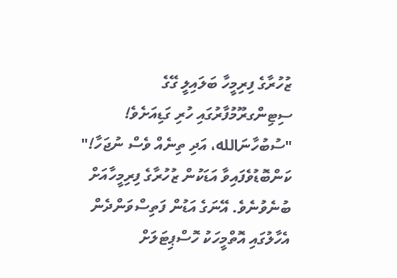ޒުހުރާގެ ފިރިމީހާ ބަލައިލީ ގޭގެ ސިޓިންގރޫމުފާރުގައި ހުރި ގަޑިއަށެވެ!
"ސުބުހާނަالله، އަދި ތިނެއް ވެސް ނުޖަހާ!" ކަންބޮޑުވެފައިވާ އަޑަކުން ޒުހުރާގެ ފިރިމީހާއަށް ބުނެވުނެވެ. އޭނަގެ އަޑުން ފަތިސްވަންދެން އެހާލުގައި އޮތްމީހަކު ހޮސްޕިޓަލަށް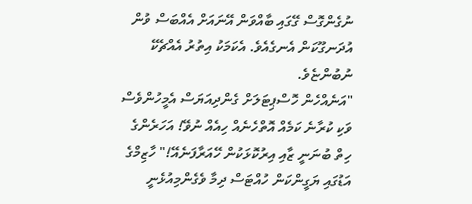ނުގެންގޮސް ގޭގައި ބާއްވަން އޭނައަށް އެއްބަސް ވުން އުދަނގޫކަން އެނގެއެވެ. އެކަމަކު އިތުރު އެއްޗެކޭ ނުބުންޏެވެ.
"އަނެއްހެން ހޮސްޕިޓަލަށް ގެންދިއަޔަސް އެމީހުންވެސް ވަކި ކުރާނެ ކަމެއް އޮތްހެނެއް ހިއެއް ނުވޭ! އަހަރެންގެ ހިތް ބުނަނީ ޒާއި އިރުކޮޅަކުން ހޭއަރާފަނެއޭ!" ހާޒިމްގެ އަޑުގައި ޔަގީންކަން ހުއްޓަސް ދިމާ ވެގެންމިއުޅެނީ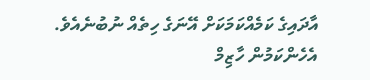އާދައިގެ ކަމެއްކަމަކަށް އޭނަގެ ހިތެއް ނުބުނެއެވެ. އެހެންކަމުން ހާޒިމް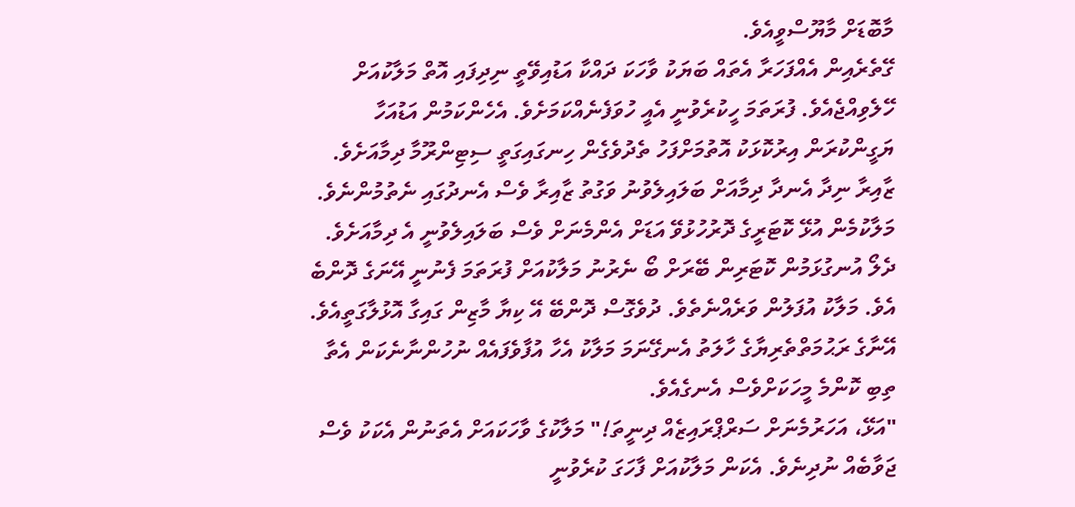މާބޮޑަށް މާޔޫސްވީއެވެ.
ގޭތެރެއިން އެއްފަހަރާ އެތައް ބަޔަކު ވާހަކަ ދައްކާ އަޑުއިވޭތީ ނިދިފައި އޮތް މަލާކުއަށް ހޭލެވިއްޖެއެވެ. ފުރަތަމަ ހީކުރެވުނީ އެއީ ހުވަފެނެއްކަމަށެވެ. އެހެންކަމުން އަޑުއަހާ ޔަގީންކުރަން އިރުކޮޅަކު އޮތުމަށްފަހު ތެދުވެގެން ހިނގައިގަތީ ސިޓިންރޫމާ ދިމާއަށެވެ. ޒާއިރާ ނިދާ އެނދާ ދިމާއަށް ބަލައިލެވުނު ވަގުތު ޒާއިރާ ވެސް އެނދުގައި ނެތުމުންނެވެ.
މަލާކުމެން އުޅޭ ކޮޓަރީގެ ދޮރުހުޅުވޭ އަޑަށް އެންމެނަށް ވެސް ބަލައިލެވުނީ އެ ދިމާއަށެވެ. ދެލޯ އުނގުޅަމުން ކޮޓަރިން ބޭރަށް ބޯ ނެރުނު މަލާކުއަށް ފުރަތަމަ ފެނުނީ އޭނަގެ ދޮންބެ އެވެ. މަލާކު އުފަލުން ވަރެއްނެތެވެ. ދުވެގޮސް ދޮންބޭ އޭ ކިޔާ މާޒިން ގައިގާ އޮޅުލާގަތީއެވެ. އޭނާގެ ރަޙުމަތްތެރިޔާގެ ހާލަތު އެނގޭނަމަ މަލާކު އެހާ އުފާވެފައެއް ނުހުންނާނެކަން އެތާ ތިބި ކޮންމެ މީހަކަށްވެސް އެނގެއެވެ.
"އަޅޭ، އަހަރުމެނަށް ސަރްޕްރައިޒެއް ދިނީތަ!" މަލާކުގެ ވާހަކައަށް އެތަނުން އެކަކު ވެސް ޖަވާބެއް ނުދިނެވެ. އެކަން މަލާކުއަށް ފާހަގަ ކުރެވުނީ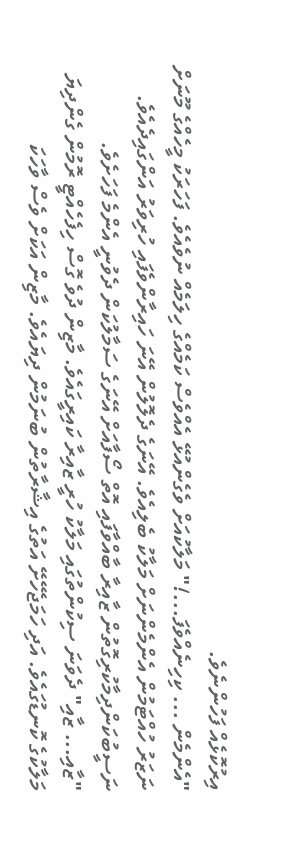އިރުކޮޅެއް ފަހުންނެވެ.
"އެންމެން ... ކިހިނެއްވެފަ...!" މަލާކުއަށް ވެގެންއުޅޭ އެއްވެސް ކަމެއްގެ ހިލަމެއް ނުވެއެވެ. ފަހަރަކު މީހެއްގެ މޫނަށް ނަޒަރު ހުއްޓަމުން އެންމެންނަށް މަލާކު ބެލިއެވެ. އޭނަގެ ދެލޮލުން އޭނަ ހައިރާންވެފައި ހުރިވަރު އަންގައިދެއެވެ. ނަސީބުކަންދިމާކުރިގޮތުން ޒާއިރާ ބާއްވާފައި އޮތް ސޯފާއަށް އޭނަގެ ސަމާލުކަން ދެވުނީ އެންމެ ފަހަށެވެ.
"ޒާއި... ޒާއި" ދެވަނަ ސިކުންތުގައި މަލާކު ހުރީ ޒާއިރާ ކައިރީގައެވެ. މާޒިން ދުވެ ގޮސް ހިފެހެއްޓީ ރޮމުން ގެންދިޔަ މަލާކުގެ ކޮނޑުގައެވެ. އަދި ހަމަޖެހޭށޭ އަތުގެ އިޝާރާތުން ބުނަމުން ދިޔައެވެ. މާޒިން އަކަށް ވެސް ވާހަކަ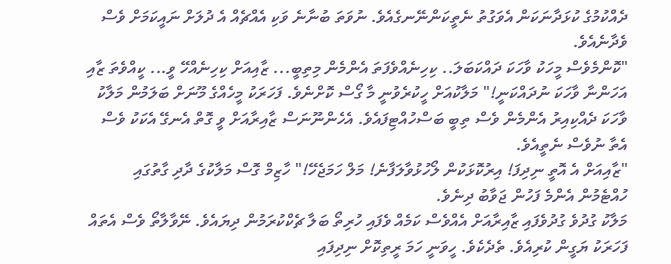ދެއްކުމުގެ ކުޅަދާނަކަން އެވަގުތު ނެތީކަންނޭނގެއެވެ. ނުވަތަ ބުނާނެ ވަކި އެއްޗެއް އެ ދުލަށް ނައީކަމަށް ވެސް ވެދާނެއެވެ.
"ކޮންމެވެސް މީހަކު ވާހަކަ ދައްކަބަލަ.. ކިހިނެއްވެފަތަ އެންމެން މިތިބީ... ޒާއިއަށް ކިހިނެއްހޭ ވީ... ކީއްވެތަ ޒާއި އަހަންނާ ވާހަކަ ނުދައްކަނީ!" މަލާކުއަށް ހީކުރެވުނީ މާ ގޯސް ކޮށްނެވެ. ފަހަރަކު މީހެއްގެ މޫނަށް ބަލަމުން މަލާކު ވާހަކަ ދެއްކިއިރު އެންމެން ވެސް ތިބީ ބަސްހުއްޓިފައެވެ. އެހެންނޫނަސް ޒާއިރާއަށް ވީ ގޮތް އެނގޭ އެކަކު ވެސް އެތާ ނުވެސް ނެތީއެވެ.
"ޒާއިއަށް އެ އޮތީ ނިދިފަ! އިރުކޮޅަކުން ލޯހުޅުވާލަފާނެ! މަލް ހަމަޖެހޭ!" ހާޒިމް ގޮސް މަލާކުގެ ދާދި ގާތުގައި ހުއްޓެމުން އެންމެ ފަހުން ޖަވާބު ދިނެވެ.
މަލާކު ގުދުވެ ގުދުވެފައި ޒާއިރާއަށް އެއްވެސް ކަމެއް ވެފައި ހުރިތޯ ބަލާ ޗެކްކުރަމުން ދިޔައެވެ. ނޭވާލާތޯ ވެސް އެތައް ފަހަރަކު ޔަގީން ކުރިއެވެ. ތެދެކެވެ. ހީވަނީ ހަމަ ރީތިކޮށް ނިދިފައި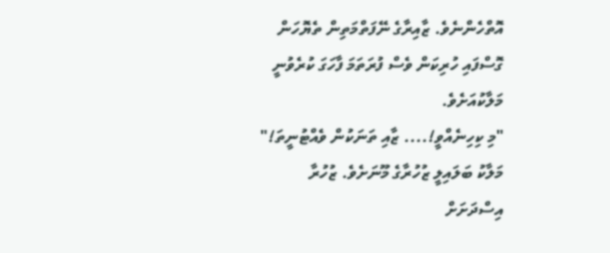އޮތްހެންނެވެ. ޒާއިރާގެ ނޭފަތްމަތިން ތެޔޮހަން ގޮސްފައި ހުރިކަން ވެސް ފުރަތަމަ ފާހަގަ ކުރެވުނީ މަލާކުއަށެވެ.
"މި ކިހިނެއްވީ!.... ޒާއި ތަނަކުން ވެއްޓުނީތަ!" މަލާކު ބަލައިލީ ޒުހުރާގެ މޫނަށެވެ. ޒުހުރާ އިސްދަށަށް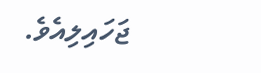ޖަހައިލިއެވެ.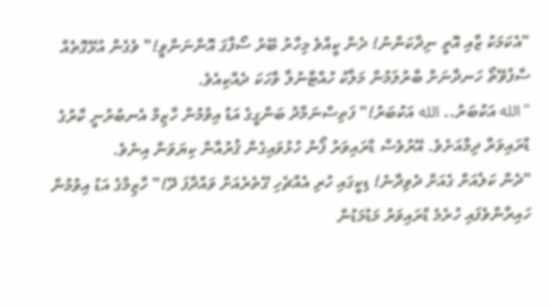"އެކަމަކު ޒާއި އޮތީ ނިދާކަންނު! ދެން ކީއްވެ މިހާރު ބޭރު ސޯފާގަ އޮންނަންވީ!" ވެގެން އުޅޭގޮތެއް ސާފުވޭތޯ ހަނދާނަށް ބާރުލަމުން މަލާކު ހުއްޓާނުލާ ވާހަކަ ދެއްކިއެވެ.
"الله އަކުބަރު.. الله އަކުބަރު!" ފަތިސްނަމާދު ބަންގީގެ އަޑު އިވުމުން ހާޒިމް އެނބުރުނީ ކާރުގެ ޑްރައިވަރާ ދިމާއަށެވެ. އޭރުވެސް ޑްރައިވަރު ފޯނު ހުޅުވައިގެން ޤުރުއާން ކިޔަވަން އިނެވެ.
"ދެން ކަލެއަށް ގެއަށް ދެވިދާނެ! ޑިކީގައި ހުރި އެއްޗެހި ގޭތެރެއަށް ވައްދާފަ ދޭ!" ހާޒިމްގެ އަޑު އިވުމުން ހައިރާންވެފައި ހުރެމެ ޑްރައިވަރު މަޑުމަޑުން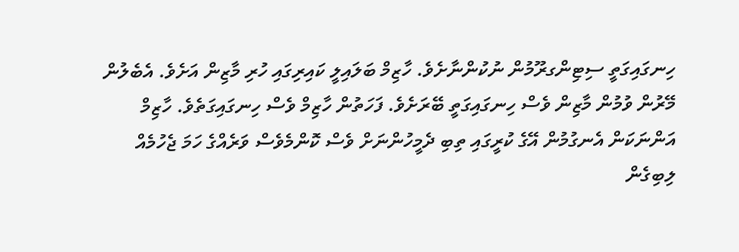ހިނގައިގަތީ ސިޓިންގރޫމުން ނުކުންނާށެވެ. ހާޒިމް ބަލައިލީ ކައިރިގައި ހުރި މާޒިން އަށެވެ. އެބެލުން މޭރުން ވުމުން މާޒިން ވެސް ހިނގައިގަތީ ބޭރަށެވެ. ފަހަތުން ހާޒިމް ވެސް ހިނގައިގަތެވެ. ހާޒިމް އަންނަކަން އެނގުމުން އޭގެ ކުރީގައި ތިބި ދެމީހުންނަށް ވެސް ކޮންމެވެސް ވަރެއްގެ ހަމަ ޖެހުމެއް ލިބިގެން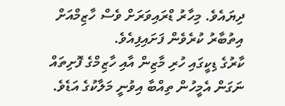ދިޔައެވެ. މިހާރު ޑްރައިވަރަށް ވެސް ހާޒިމްއަށް އިތުބާރު ކުރެވެން ފަށައިފިއެވެ.
ކާރުގެ ޑިކީގައި ހުރި މާޒިން އާއި ހާޒިމްގެ ފޮށިތައް ނަގަން އެމީހުން ތިއްބާ އިވުނީ މަލާކުގެ އަޑެވެ.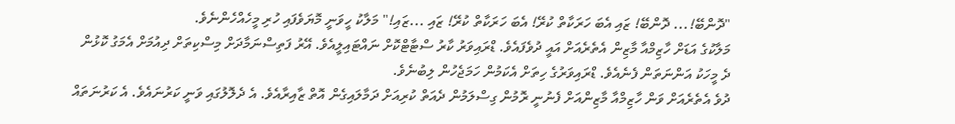"ދޮންބޭ!... ދޮންބޭ! ޒައި އެބަ ހަރަކާތް ކުރޭ! އެބަ ހަރަކާތް ކުރޭ! ޒައި ...ޒައި!" މަލާކު ހީވަނީ މޮޔަވެފައި ހުރި މީހެއްހެންނެވެ.
މަލާކުގެ އަޑަށް ހާޒިމްއާ މާޒިން އެތެރެއަށް އައީ ދުވެފައެވެ. ޑްރައިވަރު ކާރު ސްޓާޓްކޮށް ނައްޓައިލީއެވެ. އޭރު ފަތިސްނަމާދަށް މިސްކިތަށް ދިއުމަށް އެމަގު ކޮޅުން ދެ މީހަކު އަންނަތަން ފެނެއެވެ. ޑްރައިވަރުގެ ހިތަށް އެކަމުން ހަމަޖެހުން ލިބުނެވެ.
ދުވެ އެތެރެއަށް ވަން ހާޒިމްއާ މާޒިންއަށް ފެނުނީ ރޮމުން ގިސްލަމުން ދެއަތް ކުރިއަށް ދަމާލައިގެން އޮތް ޒާއިރާއެވެ. އެ ދެލޮލުގައި ވަނީ ކަރުނައެވެ. އެ ކަރުނަތައް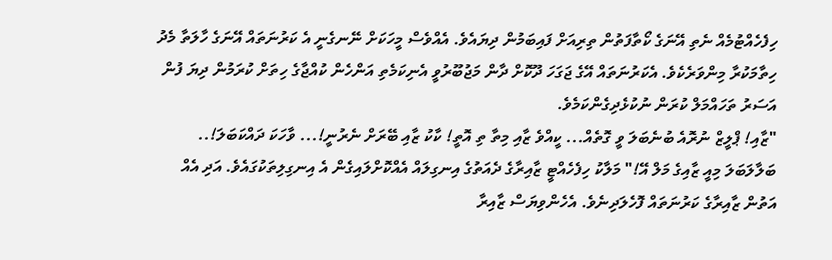ހިފެހެއްޓުމެއް ނެތި އޭނަގެ ކޯތާފަތުން ތިރިއަށް ފައިބަމުން ދިޔައެވެ. އެއްވެސް މީހަކަށް ނޭނގެނީ އެ ކަރުނަތައް އޭނަގެ ހާލަތާ މެދު ހިތާމަކުރާ މިންވަރެކެވެ. އެކަރުނަތައް އޭގެ ޖަގަހަ ދޫކޮށް ދާން މަޖުބޫރުވީ އެނިކަމެތި އަންހެން ކުއްޖާގެ ހިތަށް ކުރަމުން ދިޔަ ފުން އަސަރު ތަހައްމަލް ކުރަން ނުކުޅެދިގެންކަމެވެ.
"ޒާއި! ޕްލީޒް ނުރޮއެ ބުނެބަލަ ވީ ގޮތެއް... ކީއްވެ ޒާއި މިތާ ތި އޮތީ! ކާކު ޒާއި ބޭރަށް ނެރުނީ!... ވާހަކަ ދައްކަބަލަ!.. ބަލާލަބަލަ މިއީ ޒާއިގެ މަލް އޭ!" މަލާކު ހިފެހެއްޓީ ޒާއިރާގެ ދެއަތުގެ އިނގިލައް އެއްކޮށްލައިގެން އެ އިނގިލިތަކުގައެވެ. އަދި އެއް އަތުން ޒާއިރާގެ ކަރުނަތައް ފޮހެލަދިނެވެ. އެހެންވިޔަސް ޒާއިރާ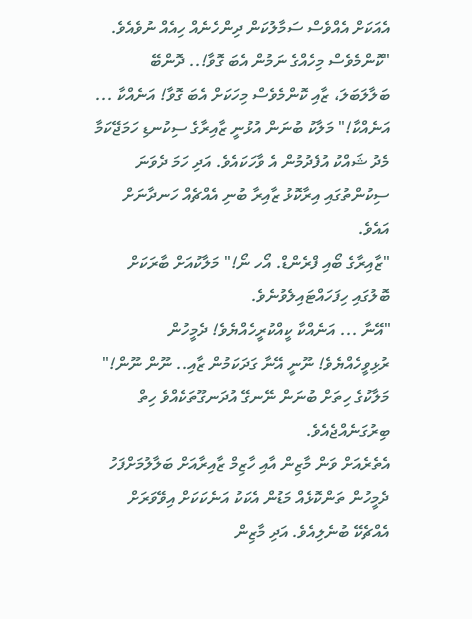އެއަކަށް އެއްވެސް ސަމާލުކަން ދިންހެނެއް ހިއެއް ނުވެއެވެ.
"ކޮންމެވެސް މިހެއްގެ ނަމުން އެބަ ގޮވާ!.. ދޮންބޭ ބަލާލަބަލަ، ޒާއި ކޮންމެވެސް މިހަކަށް އެބަ ގޮވާ! އަނެއްކާ ... އަނެއްކާ!" މަލާކު ބުނަން އުޅުނީ ޒާއިރާގެ ސިކުނޑި ހަމަޖޭކަމާ މެދު ޝައްކު އުފެދުމުން އެ ވާހަކައެވެ. އަދި ހަމަ ދެވަނަ ސިކުންތުގައި އިރާކޮޅު ޒާއިރާ ބުނި އެއްޗެއް ހަނދާނަށް އައެވެ.
"ޒާއިރާގެ ބޯއި ފްރެންޑް. އޯހ ނޯ!" މަލާކުއަށް ބާރަކަށް ބޮލުގައި ހިފަހައްޓައިލެވުނެވެ.
"އޭނާ ... އަނެއްކާ ކީއްކުރީހެއްޔެވެ! ދެމީހުން ރުޅިވީހެއްޔެވެ! ނޫނީ އޭނާ ގަދަކަމުން ޒާއި.. ނޫން ނޫން!" މަލާކުގެ ހިތަށް ބުނަން ނޭނގޭ އުދަނގޫތަކެއްވެ ހިތް ބިރުގަނެއްޖެއެވެ.
އެތެރެއަށް ވަން މާޒިން އާއި ހާޒިމް ޒާއިރާއަށް ބަލާލުމަށްފަހު ދެމީހުން ތަންކޮޅެއް މަޑުން އެކަކު އަނެކަކަށް އިވޭވަރަށް އެއްޗެކޭ ބުނެލިއެވެ. އަދި މާޒިން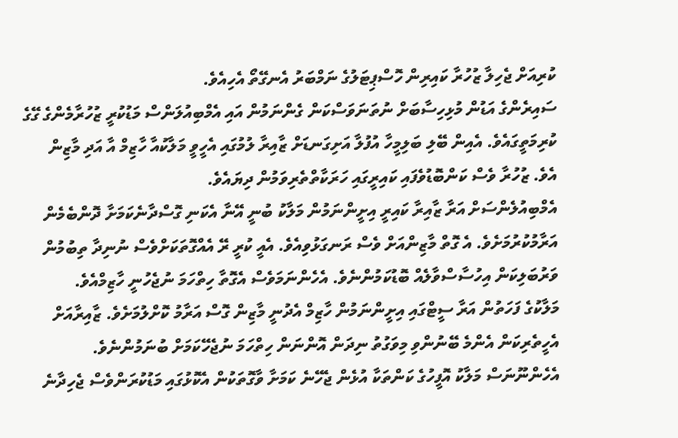ކުރިއަށް ޖެހިލާ ޒުހުރާ ކައިރިން ހޮސްޕިޓަލުގެ ނަމްބަރު އެނގޭތޯ އެހިއެވެ.
ސައިރެންގެ އަޑުން މުޅިހިސާބަށް ނުތަނަވަސްކަން ގެންނަމުން އައި އެމްބިއުލަންސް މަޑުކުރީ ޒުހުރާމެންގެ ގޭގެ ކުރިމަތީގައެވެ. އެއިން ބޭލި ބަލިމީހާ އުފުލާ އަށިގަނޑަށް ޒާއިރާ ލުމުގައި އެހީވީ މަލާކުއާ ހާޒިމް އާ އަދި މާޒިން އެވެ. ޒުހުރާ ވެސް ކަންބޮޑުވެފައި ކައިރީގައި ހަރަކާތްތެރިވަމުން ދިޔައެވެ.
އެމްބިއުލެންސަށް އަރާ ޒާއިރާ ކައިރީ އިށީންނަމުން މަލާކު ބުނީ އޭނާ އެކަނި ގޮސްދާނެކަމަށާ ދޮންބެމެން އަރާމުކުރުމަށެވެ. އެ ގޮތް މާޒިންއަށް ވެސް ރަނގަޅުވިއެވެ. އެއީ ކުރީ ރޭ އެއްގޮތަކަށްވެސް ނުނިދާ ތިބުމުން ވަރުބަލިކަން އިހުސާސްވާލެއް ބޮޑުކަމުންނެވެ. އެހެންނަމަވެސް އެގޮތާ ހިތްހަމަ ނުޖެހުނީ ހާޒިމްއެވެ.
މަލާކުގެ ފަހަތުން އަރާ ސީޓްގައި އިށީންނަމުން ހާޒިމް އެދުނީ މާޒިން ގޮސް އަރާމު ކޮށްލުމަށެވެ. ޒާއިރާއަށް އެހީތެރިކަން އެންމެ ބޭނުންވި މިވަގުތު ނިދަން އޮންނަން ހިތްހަމަ ނުޖެހޭކަމަށް ބުނަމުންނެވެ. އެހެންނޫނަސް މަލާކު އޮފީހުގެ ކަންތަކާ އުޅެން ޖެހޭނެ ކަމަށާ ވާގޮތަކުން އެކޮޅުގައި މަޑުކުރަންވެސް ޖެހިދާނެ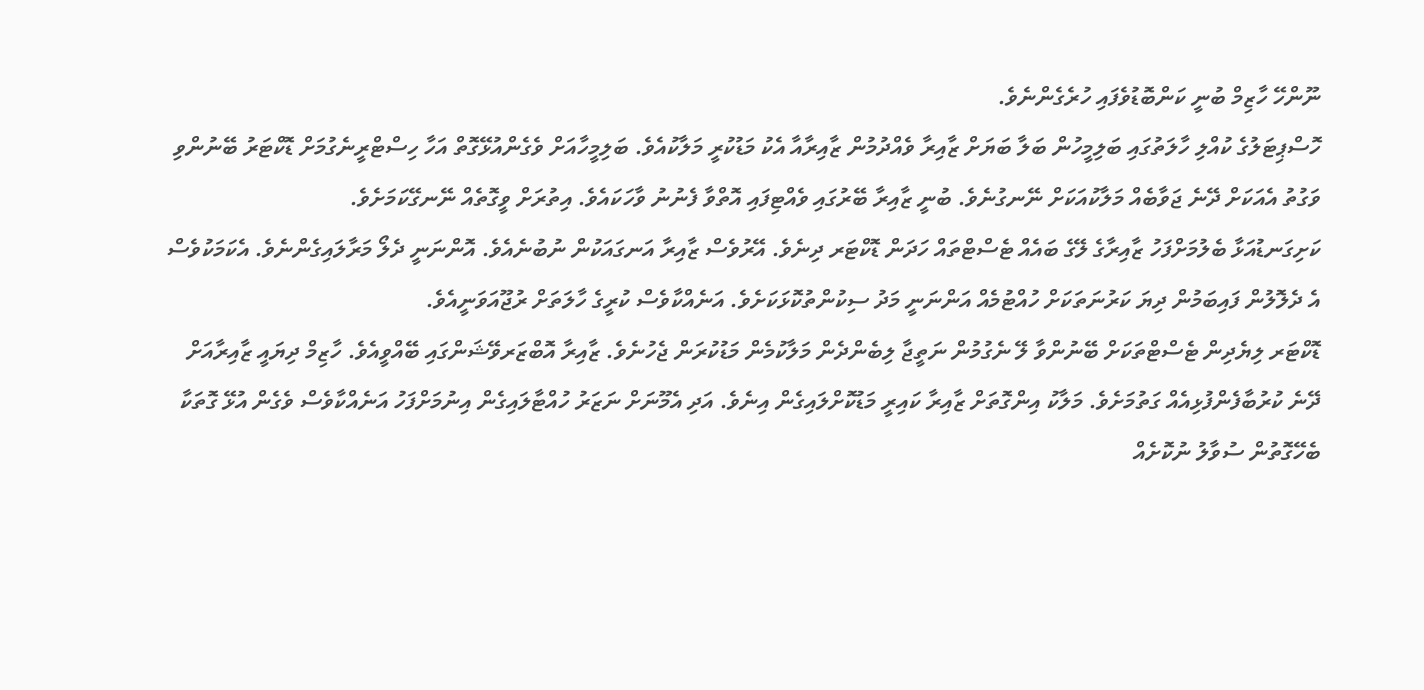ނޫންހޭ ހާޒިމް ބުނީ ކަންބޮޑުވެފައި ހުރެގެންނެވެ.
ހޮސްޕިޓަލުގެ ކުއްލި ހާލަތުގައި ބަލިމީހުން ބަލާ ބަޔަށް ޒާއިރާ ވެއްދުމުން ޒާއިރާއާ އެކު މަޑުކުރީ މަލާކުއެވެ. ބަލިމީހާއަށް ވެގެންއުޅޭގޮތް އަހާ ހިސްޓްރީނެގުމަށް ޑޮކްޓަރު ބޭނުންވި ވަގުތު އެއަކަށް ދޭނެ ޖަވާބެއް މަލާކުއަކަށް ނޭނގުނެވެ. ބުނީ ޒާއިރާ ބޭރުގައި ވެއްޓިފައި އޮތްވާ ފެނުނު ވާހަކައެވެ. އިތުރަށް ވީގޮތެއް ނޭނގޭކަމަށެވެ.
ކަށިގަނޑުއަޅާ ބެލުމަށްފަހު ޒާއިރާގެ ލޭގެ ބައެއް ޓެސްޓްތައް ހަދަން ޑޮކްޓަރ ދިނެވެ. އޭރުވެސް ޒާއިރާ އަނގައަކުން ނުބުނެއެވެ. އޮންނަނީ ދެލޯ މަރާލައިގެންނެވެ. އެކަމަކުވެސް އެ ދެލޮލުން ފައިބަމުން ދިޔަ ކަރުނަތަކަށް ހުއްޓުމެއް އަންނަނީ މަދު ސިކުންތުކޮޅަކަށެވެ. އަނެއްކާވެސް ކުރީގެ ހާލަތަށް ރުޖޫއަވަނީއެވެ.
ޑޮކްޓަރ ލިޔެދިން ޓެސްޓްތަކަށް ބޭނުންވާ ލޭ ނެގުމުން ނަތީޖާ ލިބެންދެން މަލާކުމެން މަޑުކުރަން ޖެހުނެވެ. ޒާއިރާ އޮބްޒަރވޭޝަންގައި ބޭއްވީއެވެ. ހާޒިމް ދިޔައީ ޒާއިރާއަށް ދޭނެ ކުރުބާފެންފުޅިއެއް ގަތުމަށެވެ. މަލާކު އިންގޮތަށް ޒާއިރާ ކައިރީ މަޑުކޮށްލައިގެން އިނެވެ. އަދި އެމޫނަށް ނަޒަރު ހުއްޓާލައިގެން އިނުމަށްފަހު އަނެއްކާވެސް ވެގެން އުޅޭ ގޮތަކާ ބެހޭގޮތުން ސުވާލު ނުކޮށެއް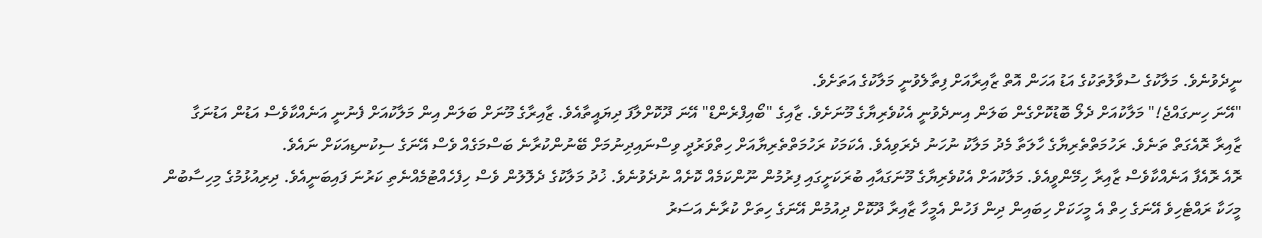ނީދެވުނެވެ. މަލާކުގެ ސުވާލުތަކުގެ އަޑު އަހަން އޮތް ޒާއިރާއަށް ފިތާލެވުނީ މަލާކުގެ އަތަށެވެ.
"އޭނަ ހިނގައްޖެ!" މަލާކުއަށް ދެލޯ ބޮޑުކޮށްގެން ބަލަން އިނދެވުނީ އެކުވެރިޔާގެ މޫނަށެވެ. ޒާއިގެ "ބޯއިފްރެންޑް" އޭނަ ދޫކޮށްލާފަ ދިޔައީތާއެވެ. ޒާއިރާގެ މޫނަށް ބަލަން އިން މަލާކުއަށް ފެނުނީ އަނެއްކާވެސް އަޑުން އަޑުނަގާ ޒާއިރާ ރޮއެގަތް ތަނެވެ. ރަހުމަތްތެރިޔާގެ ހާލަތާ މެދު މަލާކު ނުހަނު ދެރަވިއެވެ. އެކަމަކު ރަހުމަތްތެރިޔާއަށް ހިތްވަރުދީ ވިސްނައިދިނުމަށް ބޭނުންކުރާނެ ބަސްމަގެއް ވެސް އޭނަގެ ސިކުނޑިއަކަށް ނައެވެ.
ރޮއެ ރޮއެފާ އަނެއްކާވެސް ޒާއިރާ ހިމޭންވީއެވެ. މަލާކުއަށް އެކުވެރިޔާގެ މޫނަގައާއި ބުރަކަށީގައި ފިރުމުން ނޫންކަމެއް ކޮށެއް ނުދެވުނެވެ. ޚުދު މަލާކުގެ ދެލޮލުން ވެސް ހިފެހެއްޓުމެއްނެތި ކަރުނަ ފައިބަނީއެވެ. ދިރިއުޅުމުގެ މިހިސާބުން މީހަކާ ރައްޓެހިވެ އޭނަގެ ހިތް އެ މީހަކަށް ހިބައިން ދިން ފަހުން އެމީހާ ޒާއިރާ ދޫކޮށް ދިއުމުން އޭނަގެ ހިތަށް ކުރާނެ އަސަރު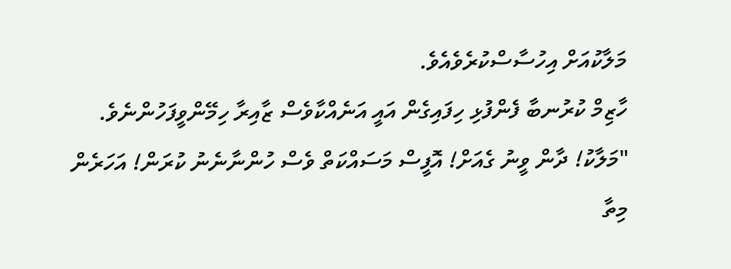މަލާކުއަށް އިހުސާސްކުރެވެއެވެ.
ހާޒިމް ކުރުނބާ ފެންފުޅި ހިފައިގެން އައީ އަނެއްކާވެސް ޒާއިރާ ހިމޭންވީފަހުންނެވެ.
"މަލާކު! ދާން ވީނު ގެއަށް! އޮފީސް މަސައްކަތް ވެސް ހުންނާނެނު ކުރަން! އަހަރެން މިތާ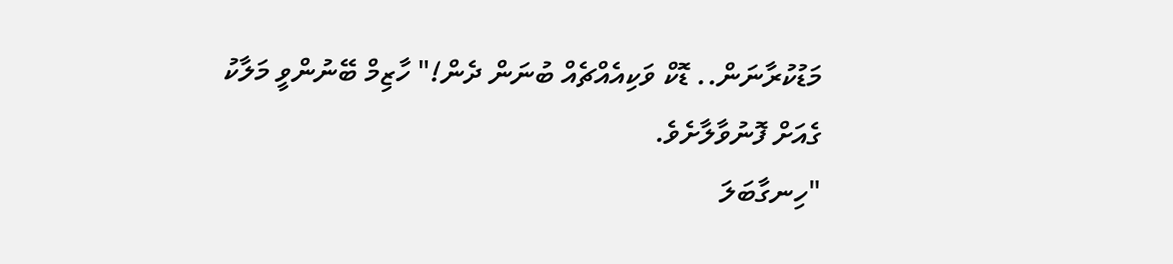މަޑުކުރާނަން.. ޑޮކް ވަކިއެއްޗެއް ބުނަން ދެން!" ހާޒިމް ބޭނުންވީ މަލާކު ގެއަށް ފޮނުވާލާށެވެ.
"ހިނގާބަލަ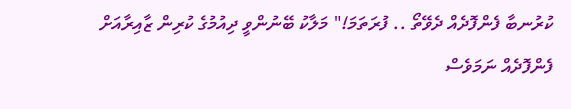ކުރުނބާ ފެންފޮދެއް ދެވޭތޯ .. ފުރަތަމަ!" މަލާކު ބޭނުންވީ ދިއުމުގެ ކުރިން ޒާއިރާއަށް ފެންފޮދެއް ނަމަވެސް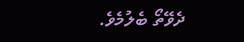ދެވޭތޯ ބެލުމެވެ.